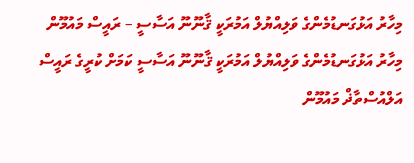މިހާރު އަޅުގަނޑުމެންގެ ވަލިއްޔުލް އަމުރަކީ ޤާނޫނޫ އަސާސީ – ރައީސް މައުމޫން
މިހާރު އަޅުގަނޑުމެންގެ ވަލިއްޔުލް އަމުރަކީ ޤާނޫނޫ އަސާސީ ކަމަށް ކުރީގެ ރައީސް އަލްއުސްތާޛް މައުމޫން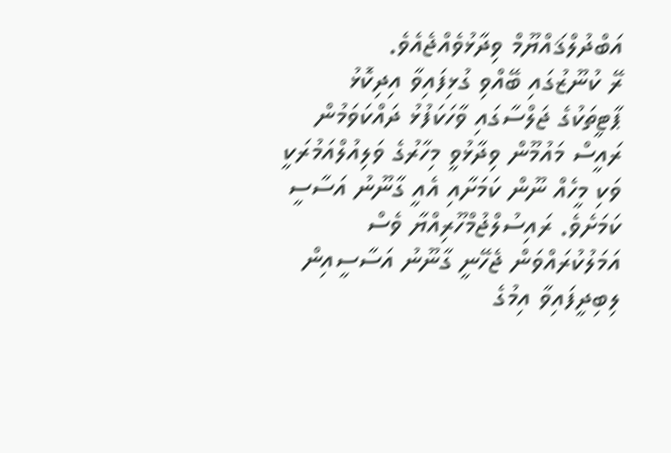އަބްދުލްޤައްޔޫމް ވިދާޅުވެއްޖެއެވެ.
ރޭ ކުނޫޒުގައި ބޭއްވި ގުޅިފައިވާ އިދިކޮޅު ޕާޓީތަކުގެ ޖަލްސާގައި ވާހަކަފުޅު ދައްކަވަމުން ރައީސް މައުމޫން ވިދާޅުވީ މިހާރުގެ ވަލިއުލްއަމުރަކީ ވަކި މީހެއް ނޫން ކަމަށާއި އެއީ ގާނޫނު އަސާސީ ކަމަށެވެ. ރައިސުލްޖުމްހޫރިއްޔާ ވެސް އަމަލުކުރައްވަން ޖެހޭނީ ގާނޫނު އަސާސީއިން ލިބިދީފައިވާ އިމުގެ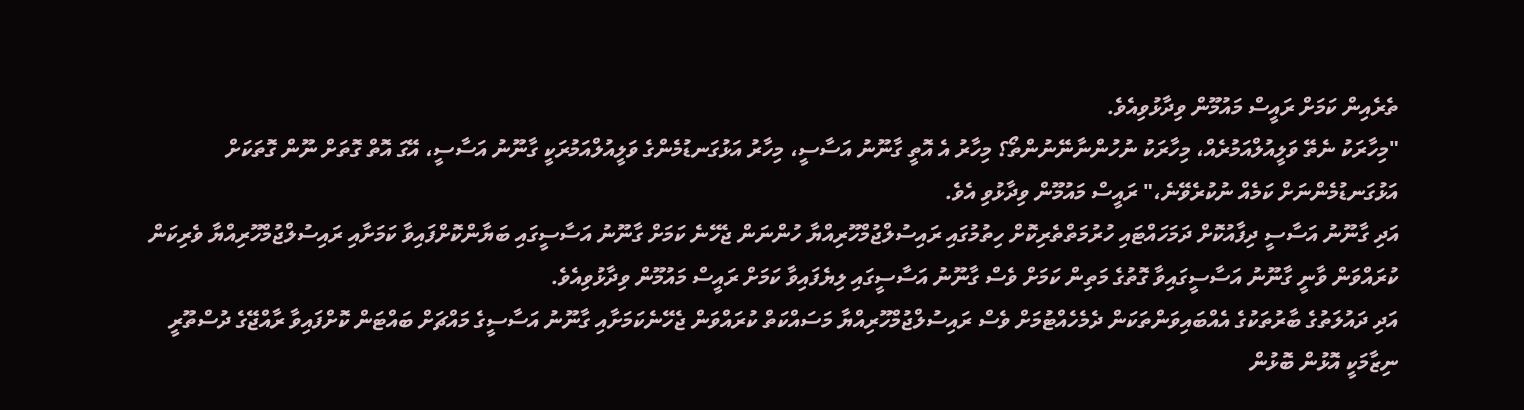ތެރެއިން ކަމަށް ރައީސް މައުމޫން ވިދާޅުވިއެވެ.
"މިހާރަކު ނެތޭ ވަލީއުލްއަމުރެއް، މިހާރަކު ނުހުންނާނޭނުންތޯ؟ މިހާރު އެ އޮތީ ގާނޫނު އަސާސީ، މިހާރު އަޅުގަނޑުމެންގެ ވަލީއުލްއަމުރަކީ ގާނޫނު އަސާސީ، އޭގަ އޮތް ގޮތަށް ނޫން ގޮތަކަށް އަޅުގަނޑުމެންނަށް ކަމެއް ނުކުރެވޭނެ،" ރައީސް މައުމޫން ވިދާޅުވި އެވެ.
އަދި ގާނޫނު އަސާސީ ދިފާއުކޮށް ދަމަހައްޓައި ހުރުމަތްތެރިކޮށް ހިތުމުގައި ރައިސުލްޖުމްހޫރިއްޔާ ހުންނަން ޖެހޭނެ ކަމަށް ގާނޫނު އަސާސީގައި ބަޔާންކޮށްފައިވާ ކަމަށާއި ރައިސުލްޖުމްހޫރިއްޔާ ވެރިކަން ކުރައްވަން ވާނީ ގާނޫނު އަސާސީގައިވާ ގޮތުގެ މަތިން ކަމަށް ވެސް ގާނޫނު އަސާސީގައި ލިޔެފައިވާ ކަމަށް ރައީސް މައުމޫން ވިދާޅުވިއެވެ.
އަދި ދައުލަތުގެ ބާރުތަކުގެ އެއްބައިވަންތަކަން ދެމެހެއްޓުމަށް ވެސް ރައިސުލްޖުމްހޫރިއްޔާ މަސައްކަތް ކުރައްވަން ޖެހޭނެކަމަށާއި ގާނޫނު އަސާސީގެ މައްޗަށް ބައްޓަން ކޮށްފައިވާ ރާއްޖޭގެ ދުސްތޫރީ ނިޒާމަކީ އޮޅުން ބޮޅުން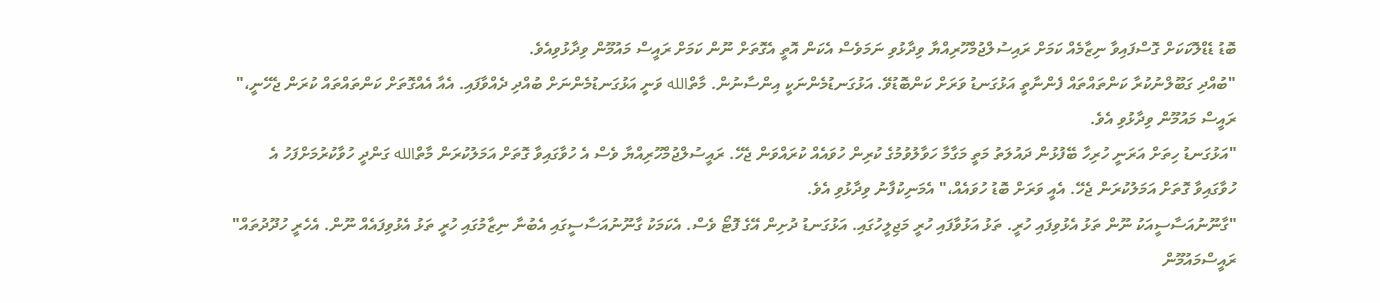ބޮޑު ޑެޑްލޮކަކަށް ގޮސްފައިވާ ނިޒާމެއް ކަމަށް ރައިސުލްޖުމްހޫރިއްޔާ ވިދާޅުވި ނަމަވެސް އެކަން އޮތީ އެގޮތަށް ނޫން ކަމަށް ރައީސް މައުމޫން ވިދާޅުވިއެވެ.
"ބުއްދި ގަބޫލްނުކުރާ ކަންތައްތައް ފެންނާތީ އަޅުގަނޑު ވަރަށް ކަންބޮޑުވޭ. އަޅުގަނޑުމެންނަކީ އިންސާނުން. މާތްالله ވަނީ އަޅުގަނޑުމެންނަށް ބުއްދި ދެއްވާފައި. އެއާ އެއްގޮތަށް ކަންތައްތައް ކުރަން ޖެހޭނީ،" ރައީސް މައުމޫން ވިދާޅުވި އެވެ.
"އަޅުގަނޑު ހިތަށް އަރަނީ ހުރިހާ ބޭފުޅުން ދައުލަތު މަތީ މަގާމާ ހަވާލުވުމުގެ ކުރިން ހުވައެއް ކުރައްވަން ޖެހޭ. ރައީސުލްޖުމްހޫރިއްޔާ ވެސް އެ ހުވާގައިވާ ގޮތަށް އަމަލުކުރަން މާތްالله ގަންދީ ހުވާކުރުމަށްފަހު އެ ހުވާގައިވާ ގޮތަށް އަމަލުކުރަން ޖެހޭ. އެއީ ވަރަށް ބޮޑު ހުވައެއް،" އެމަނިކުފާނު ވިދާޅުވި އެވެ.
"ގާނޫނުއަސާސީއަކު ނޫން ތަޅު އެޅުވިފައި ހުރީ. ތަޅު އަޅުވާފައި ހުރީ މަޖިލީހުގައި. އަޅުގަނޑު ދުށިން އޭގެ ފޮޓޯ ވެސް. އެކަމަކު ގާނޫނުއަސާސީގައި އެބުނާ ނިޒާމުގައި ހުރީ ތަޅު އެޅުވިފައެއް ނޫން. އެހެރީ ހުދޫދުތައް" ރައީސްމައުމޫން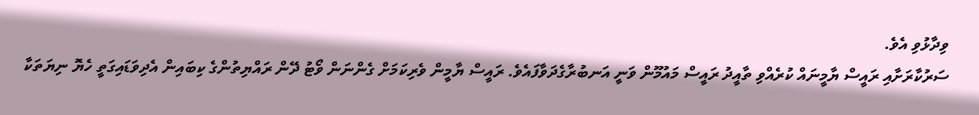ވިދާޅުވި އެވެ.
ސަރުކާރަށާއި ރައީސް ޔާމީނައް ކުރެއްވި ތާއީދު ރައީސް މައުމޫން ވަނީ އަނބުރާގެދަވާފައެވެ. ރައީސް ޔާމީން ވެރިކަމަށް ގެންނަން ވޯޓު ދޭން ރައްޔިތުންގެ ކިބައިން އެދިވަޑައިގަތީ ހެޔޮ ނިޔަތަކާ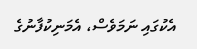އެކުގައި ނަމަވެސް، އެމަނިކުފާނުގެ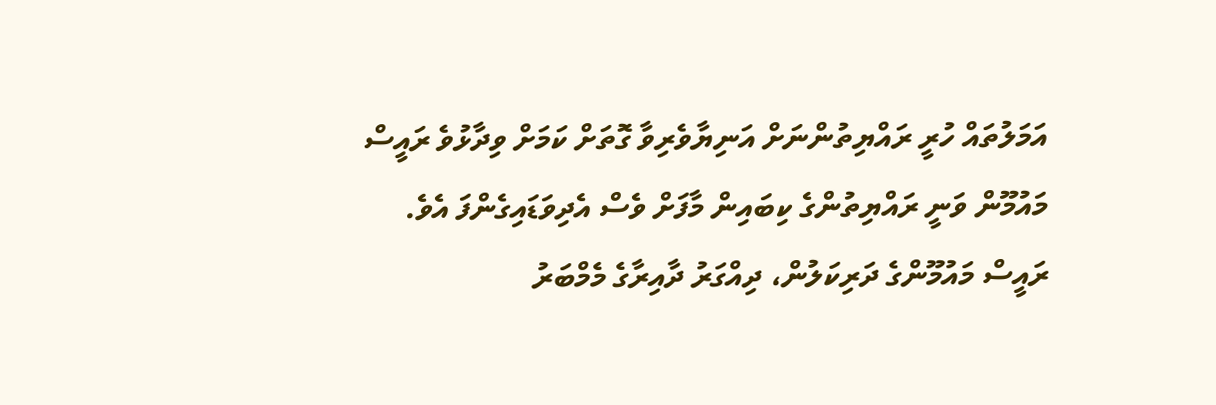އަމަލުތައް ހުރީ ރައްޔިތުންނަށް އަނިޔާވެރިވާ ގޮތަށް ކަމަށް ވިދާޅުވެ ރައީސް މައުމޫން ވަނީ ރައްޔިތުންގެ ކިބައިން މާފަށް ވެސް އެދިވަޑައިގެންފަ އެވެ.
ރައީސް މައުމޫންގެ ދަރިކަލުން، ދިއްގަރު ދާއިރާގެ މެމްބަރު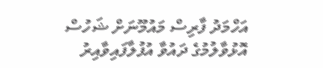އަހްމަދު ފާރިސް މައުމޫނަށް ޝަހުސް އޮޅުވާލުމުގެ ދައުވާ އުފުލާފައިވާއިރު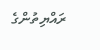ރައްޔިތުންގެ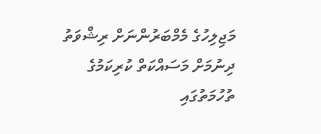މަޖިލިހުގެ މެމްބަރުންނަށް ރިޝްވަތު ދިނުމަށް މަސައްކަތް ކުރިކަމުގެ ތުހުމަތުގައި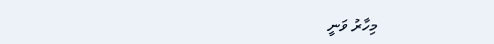މިހާރު ވަނީ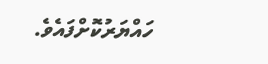ހައްޔަރުކޮށްފައެވެ.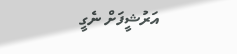އަރުޝީފަށް ނެގީ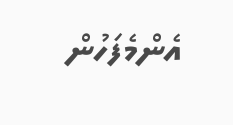އެންމެފަހުން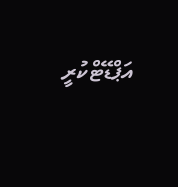އަޕްޑޭޓްކުރީ